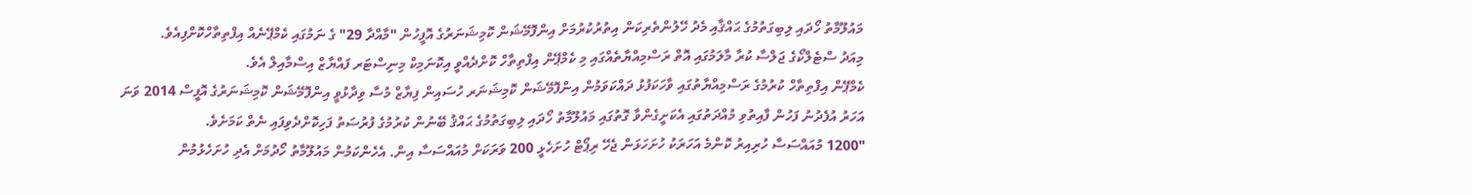މައުލޫމާތު ހޯދައި ލިބިގަތުމުގެ ޙައްޤާއި މެދު ހޭލުންތެރިކަން އިތުރުކުރުމަށް އިންފޮމޭޝަން ކޮމިޝަނަރުގެ އޮފީހުން "މާއްދާ 29" ގެ ނަމުގައި ކެމްޕޭނެއް އިފްތިތާހްކޮށްފިއެވެ.
މިއަދު ސްޓެލްކޯގެ ޖަލްސާ ކުރާ މާލަމުގައި އޮތް ރަސްމިއްޔާތެއްގައި މި ކެމްޕޭން އިފްތިތާހް ކޮށްދެއްވީ އިކޮނަމިކް މިނިސްޓަރ ފައްޔާޒް އިސްމާއިލް އެވެ.
ކެމްޕޭން އިފްތިތާހް ކުރުމުގެ ރަސްމިއްޔާތުގައި ވާހަކަފުޅު ދައްކަވަމުން އިންފޮމޭޝަން ކޮމިޝަނަރ ހުސައިން ފިޔާޒް މުސާ ވިދާޅުވީ އިންފޮމޭޝަން ކޮމިޝަނަރުގެ އޮފީސް 2014 ވަނަ އަހަރު އުފެދުނު ފަހުން ފާއިތުވި މުއްދަތުގައި އެކަށީގެންވާ ގޮތުގައި މައުލޫމާތު ހޯދައި ލިބިގަތުމުގެ ޙައްޤު ބޭނުން ކުރުމުގެ ފުރުސަތު ފަހިކޮށްދެވިފައި ނެތް ކަމަށެވެ.
"1200 މުއައްސަސާ ހުރިއިރު ކޮންމެ އަހަރަކު ހުށަހަޅަން ޖެހޭ ރިޕޯޓް ހުށަހެޅީ 200 ވަރަކަށް މުއައްސަސާ އިން. އެހެންކަމުން މައުލޫމާތު ހޯދުމަށް އެދި ހުށަހެޅުމުން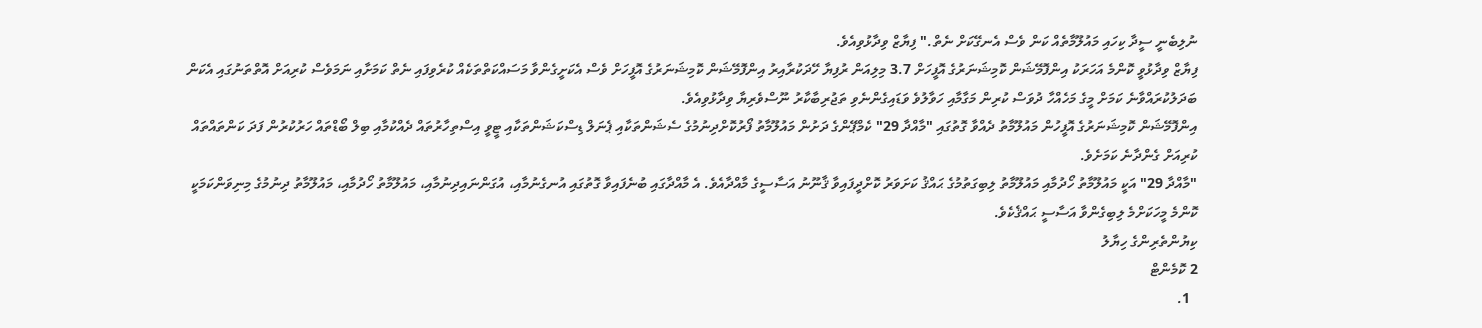ނުލިބެނީ ސީދާ ކިހައި މައުލޫމާތެއް ކަން ވެސް އެނގޭކަށް ނެތް." ފިޔާޒް ވިދާޅުވިއެވެ.
ފިޔާޒް ވިދާޅުވީ ކޮންމެ އަހަރަކު އިންފޮމޭޝަން ކޮމިޝަނަރުގެ އޮފީހަށް 3.7 މިލިއަން ރުފިޔާ ހޭދަކުރާއިރު އިންފޮމޭޝަން ކޮމިޝަނަރުގެ އޮފީހަށް ވެސް އެކަށީގެންވާ މަސައްކަތްތަކެއް ކުރެވިފައި ނެތް ކަމަށާއި ނަމަވެސް ކުރިއަށް އޮތްތަނުގައި އެކަން ބަދަލުކުރައްވާނެ ކަމަށް މީގެ މަހެއްހާ ދުވަސް ކުރިން މަގާމާއި ހަވާލުވެ ވަޑައިގެންނެވި ތަޖުރިބާކާރު ނޫސްވެރިޔާ ވިދާޅުވިއެވެ.
އިންފޮމޭޝަން ކޮމިޝަނަރުގެ އޮފީހުން މައުލޫމާތު ދެއްވާ ގޮތުގައި "މާއްދާ 29" ކެމްޕޭންގެ ދަށުން މައުލޫމާތު ފޯރުކޮށްދިނުމުގެ ސެޝަންތަކާއި ޕެނަލް ޑިސްކަޝަންތަކާއި ޓީވީ އިސްތިހާރުތައް ދެއްކުމާއި ބިލް ބޯޑްތައް ހަރުކުރުން ފަދަ ކަންތައްތައް ކުރިއަށް ގެންދާނެ ކަމަށެވެ.
"މާއްދާ 29" އަކީ މައުލޫމާތު ހޯދުމާއި މައުލޫމާތު ލިބިގަތުމުގެ ޙައްޤު ކަށަވަރު ކޮށްދީފައިވާ ޤާނޫނު އަސާސީގެ މާއްދާއެވެ. އެ މާއްދާގައި ބުނެފައިވާ ގޮތުގައި އުނގެނުމާއި، އުގަންނައިދިނުމާއި، މައުލޫމާތު ހޯދުމާއި، މައުލޫމާތު ދިނުމުގެ މިނިވަންކަމަކީ ކޮންމެ މީހަކަށްމެ ލިބިގެންވާ އަސާސީ ޙައްޤެކެވެ.
ކިޔުންތެރިންގެ ހިޔާލު
2 ކޮމެންޓް
  1.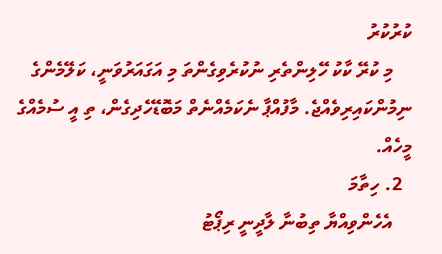ކުރުކުރު
    މި ކުރޭ ކާކު ހޭލިންތެރި ނުކުރެވިގެންތަ މި އަގައަރުވަނީ، ކަލޭމެންގެ ނިމުންކައިރިވެއްޖެ. މާފުއްޕާ ނެކަމެއްނެތް މަބޮޑޭހެދިގެން، ތި އީ ސުމެއްގެ މީހެއް.
  2. ހިތާމަ
    އެހެންވިއްޔާ ތިބުނާ ލާދީނީ ރިޕޯޓު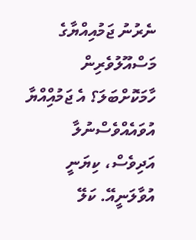ނެރުނު ޖަމުއިއްޔާގެ މަސްއޫލުވެރިން ހާމަކޮށްބަލަ؟ އެ ޖަމުއްިއްޔާ އުވައެއްވެސްނުލާ އަދިވެސް، ކިޔަނީ އުވާލަނީއޭ. ކަލޭ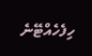ހިފެހެއްޓޭނެ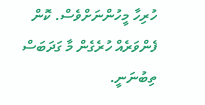ހުރިހާ މީހުންނަށްވެސް. ކޮން ފެންވަރެއް ހުރެގެން މާ ގަދަބަސް ތިބުނަނީ.